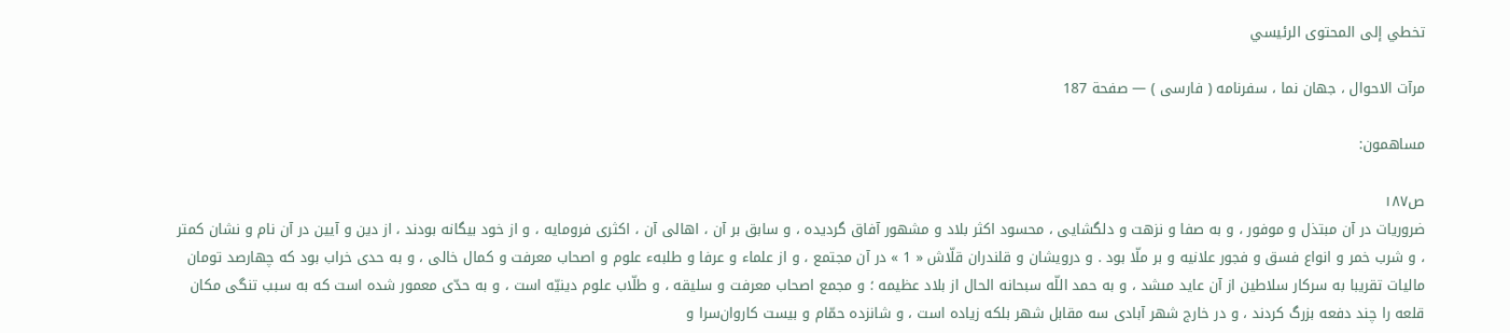تخطي إلى المحتوى الرئيسي

مرآت الاحوال ، جهان نما ، سفرنامه ( فارسى ) — صفحة 187

مساهمون:

ص١٨٧
ضروريات در آن مبتذل و موفور ، و به صفا و نزهت و دلگشايى ، محسود اكثر بلاد و مشهور آفاق گرديده ، و سابق بر آن ، اهالى آن ، اكثرى فرومايه ، و از خود بيگانه بودند ، از دين و آيين در آن نام و نشان كمتر ، و شرب خمر و انواع فسق و فجور علانيه و بر ملّا بود . و درويشان و قلندران قلّاش « 1 » در آن مجتمع ، و از علماء و عرفا و طلبهء علوم و اصحاب معرفت و كمال خالى ، و به حدى خراب بود كه چهارصد تومان ماليات تقريبا به سركار سلاطين از آن عايد مىشد ، و به حمد اللّه سبحانه الحال از بلاد عظيمه ؛ و مجمع اصحاب معرفت و سليقه ، و طلّاب علوم دينيّه است ، و به حدّى معمور شده است كه به سبب تنگى مكان قلعه را چند دفعه بزرگ كردند ، و در خارج شهر آبادى سه مقابل شهر بلكه زياده است ، و شانزده حمّام و بيست كاروان‌سرا و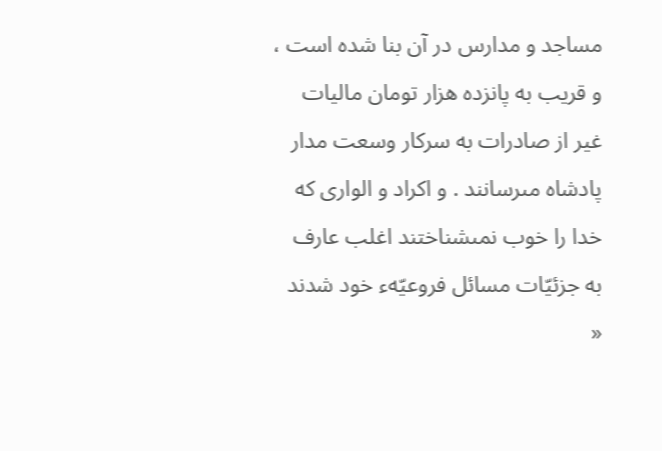مساجد و مدارس در آن بنا شده است ، و قريب به پانزده هزار تومان ماليات غير از صادرات به سركار وسعت مدار پادشاه مىرسانند . و اكراد و الوارى كه خدا را خوب نمىشناختند اغلب عارف به جزئيّات مسائل فروعيّهء خود شدند «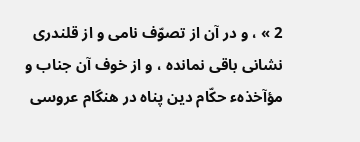2 » ، و در آن از تصوّف نامى و از قلندرى نشانى باقى نمانده ، و از خوف آن جناب و مؤآخذهء حكّام دين پناه در هنگام عروسى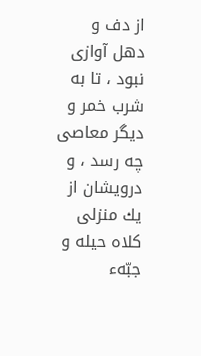از دف و دهل آوازى نبود ، تا به شرب خمر و ديگر معاصى چه رسد ، و درويشان از يك منزلى كلاه حيله و جبّهء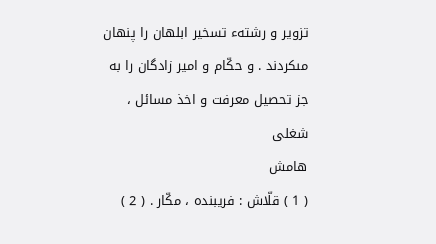تزوير و رشتهء تسخير ابلهان را پنهان مىكردند . و حكّام و امير زادگان را به جز تحصيل معرفت و اخذ مسائل ، شغلى
هامش
( 1 ) قلّاش : فريبنده ، مكّار . ( 2 )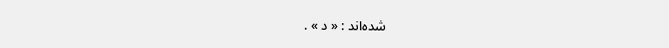شده‌اند : « د » .